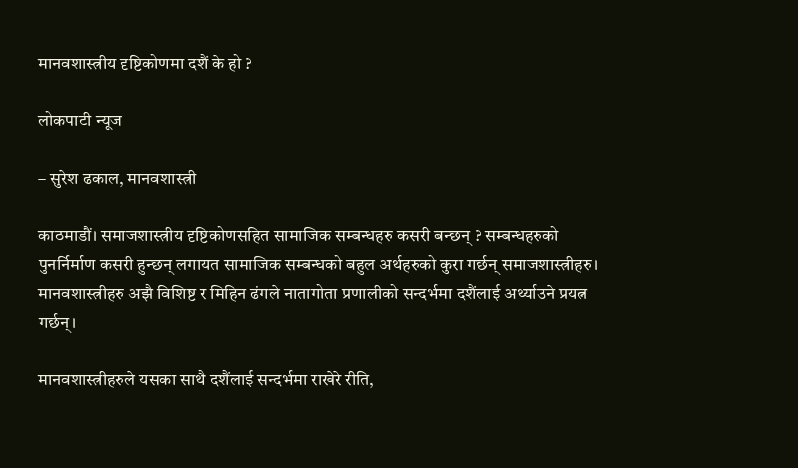मानवशास्त्रीय दृष्टिकोणमा दशैं के हो ?

लोकपाटी न्यूज

– सुरेश ढकाल, मानवशास्त्री

काठमाडौं। समाजशास्त्रीय दृष्टिकोणसहित सामाजिक सम्बन्धहरु कसरी बन्छन् ? सम्बन्धहरुको पुनर्निर्माण कसरी हुन्छन् लगायत सामाजिक सम्बन्धको बहुल अर्थहरुको कुरा गर्छन् समाजशास्त्रीहरु। मानवशास्त्रीहरु अझै विशिष्ट र मिहिन ढंगले नातागोता प्रणालीको सन्दर्भमा दशैंलाई अर्थ्याउने प्रयत्न गर्छन्।

मानवशास्त्रीहरुले यसका साथै दशैंलाई सन्दर्भमा राखेरे रीति,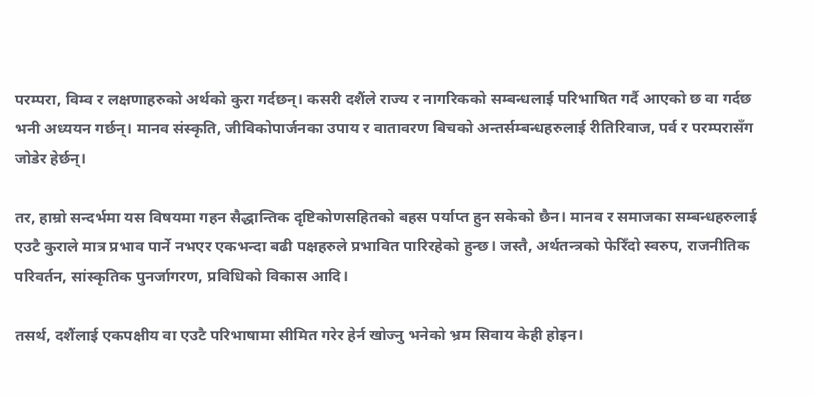परम्परा, विम्व र लक्षणाहरुको अर्थको कुरा गर्दछन्। कसरी दशैंले राज्य र नागरिकको सम्बन्धलाई परिभाषित गर्दै आएको छ वा गर्दछ भनी अध्ययन गर्छन्। मानव संस्कृति, जीविकोपार्जनका उपाय र वातावरण बिचको अन्तर्सम्बन्धहरुलाई रीतिरिवाज, पर्व र परम्परासँग जोडेर हेर्छन्।

तर, हाम्रो सन्दर्भमा यस विषयमा गहन सैद्धान्तिक दृष्टिकोणसहितको बहस पर्याप्त हुन सकेको छैन। मानव र समाजका सम्बन्धहरुलाई एउटै कुराले मात्र प्रभाव पार्ने नभएर एकभन्दा बढी पक्षहरुले प्रभावित पारिरहेको हुन्छ। जस्तै, अर्थतन्त्रको फेरिँदो स्वरुप, राजनीतिक परिवर्तन, सांस्कृतिक पुनर्जागरण, प्रविधिको विकास आदि।

तसर्थ, दशैंलाई एकपक्षीय वा एउटै परिभाषामा सीमित गरेर हेर्न खोज्नु भनेको भ्रम सिवाय केही होइन।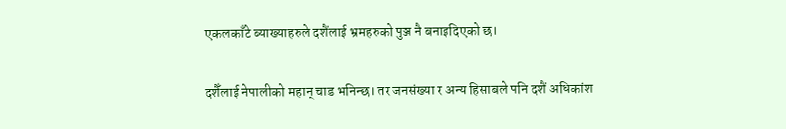एकलकाँटे ब्याख्याहरुले दशैंलाई भ्रमहरुको पुञ्ज नै बनाइदिएको छ।

दशैँलाई नेपालीको महान् चाड भनिन्छ। तर जनसंख्या र अन्य हिसाबले पनि दशैं अधिकांश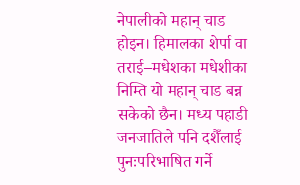नेपालीको महान् चाड होइन। हिमालका शेर्पा वा तराई–मधेशका मधेशीका निम्ति यो महान् चाड बन्न सकेको छैन। मध्य पहाडी जनजातिले पनि दशैँलाई पुनःपरिभाषित गर्ने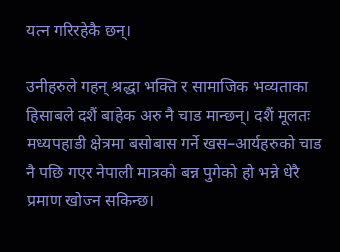यत्न गरिरहेकै छन्।

उनीहरुले गहन् श्रद्धा भक्ति र सामाजिक भव्यताका हिसाबले दशैं बाहेक अरु नै चाड मान्छन्। दशैं मूलतः मध्यपहाडी क्षेत्रमा बसोबास गर्ने खस–आर्यहरुको चाड नै पछि गएर नेपाली मात्रको बन्न पुगेको हो भन्ने धेरै प्रमाण खोज्न सकिन्छ।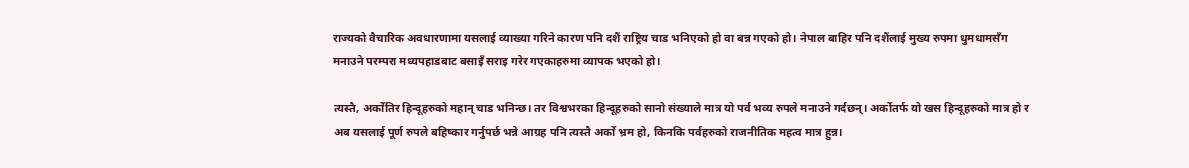राज्यको वैचारिक अवधारणामा यसलाई व्याख्या गरिने कारण पनि दशैं राष्ट्रिय चाड भनिएको हो वा बन्न गएको हो। नेपाल बाहिर पनि दशैंलाई मुख्य रुपमा धुमधामसँग मनाउने परम्परा मध्यपहाडबाट बसाइँ सराइ गरेर गएकाहरुमा व्यापक भएको हो।

त्यस्तै, अर्कोतिर हिन्दूहरुको महान् चाड भनिन्छ। तर विश्वभरका हिन्दूहरुको सानो संख्याले मात्र यो पर्व भव्य रुपले मनाउने गर्दछन्। अर्कोतर्फ यो खस हिन्दूहरुको मात्र हो र अब यसलाई पूर्ण रुपले बहिष्कार गर्नुपर्छ भन्ने आग्रह पनि त्यस्तै अर्को भ्रम हो, किनकि पर्वहरुको राजनीतिक महत्व मात्र हुन्न।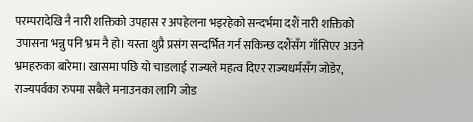परम्परादेखि नै नारी शक्तिको उपहास र अपहेलना भइरहेको सन्दर्भमा दशैं नारी शक्तिको उपासना भन्नु पनि भ्रम नै हो। यस्ता थुप्रै प्रसंग सन्दर्भित गर्न सकिन्छ दशैंसँग गाँसिएर अउने भ्रमहरुका बारेमा। खासमा पछि यो चाडलाई राज्यले महत्व दिएर राज्यधर्मसँग जोडेर, राज्यपर्वका रुपमा सबैले मनाउनका लागि जोड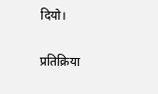दियो।

प्रतिक्रिया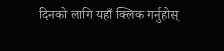दिनको लागि यहाँ क्लिक गर्नुहोस्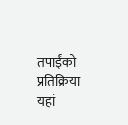तपाईंको प्रतिक्रिया यहां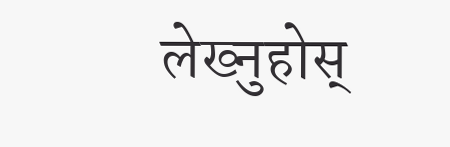लेख्नुहोस्